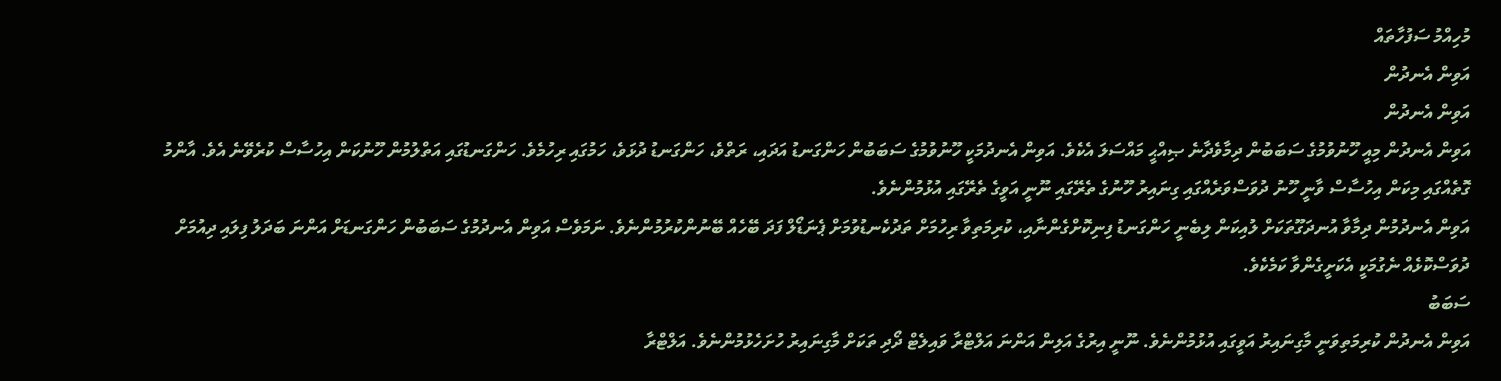މުހިއްމު ސަފުހާތައް
އަވިން އެނދުން
އަވިން އެނދުން
އަވިން އެނދުން މިއީ ހޫނުވުމުގެ ސަބަބުން ދިމާވެދާނެ ޞިއްޙީ މައްސަލަ އެކެވެ. އަވިން އެނދުމަކީ ހޫނުވުމުގެ ސަބަބުން ހަންގަނޑު އަދައި، ރަތްވެ، ހަންގަނޑު ދުޅަވެ، ހަމުގައި ރިހުމެވެ. ހަންގަނޑުގައި އަތްލުމުން ހޫނުކަން އިހުސާސް ކުރެވޭނެ އެވެ. އާންމު ގޮތެއްގައި މިކަން އިހުސާސް ވާނީ ހޫނު ދުވަސްވަރެއްގައި ގިނައިރު ހޫނުގެ ތެރޭގައި ނޫނީ އަވީގެ ތެރޭގައި އުޅުމުންނެވެ.
އަވިން އެނދުމުން ދިމާވާ އުނދަގޫތަކަށް ލުއިކަން ލިބެނީ ހަންގަނޑު ފިނިކޮށްގެންނާއި، ކުރިމަތިވާ ރިހުމަށް ތަދުކެނޑުވުމަށް ޕެނަޑޯލް ފަދަ ބޭހެއް ބޭނުންކުރުމުންނެވެ. ނަމަވެސް އަވިން އެނދުމުގެ ސަބަބުން ހަންގަނޑަށް އަންނަ ބަދަލު ފިލައި ދިއުމަށް ދުވަސްކޮޅެއް ނެގުމަކީ އެކަށީގެންވާ ކަމެކެވެ.
ސަބަބު
އަވިން އެނދުން ކުރިމަތިވަނީ މާގިނައިރު އަވީގައި އުޅުމުންނެވެ. ނޫނީ އިރުގެ އަލިން އަންނަ އަލްޓްރާ ވައިލެޓް ދޯދި ތަކަށް މާގިނައިރު ހުށަހެޅުމުންނެވެ. އަލްޓްރާ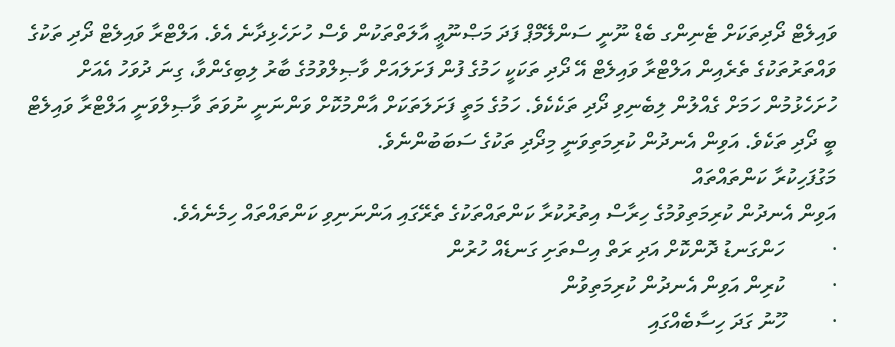ވައިލެޓް ދޯދިތަކަށް ޓެނިންގ ބެޑް ނޫނީ ސަންލޭމްޕް ފަދަ މަޞްނޫޢީ އާލަތްތަކުން ވެސް ހުށަހެޅިދާނެ އެވެ. އަލްޓްރާ ވައިލެޓް ދޯދި ތަކުގެ ވައްތަރުތަކުގެ ތެރެއިން އަލްޓްރާ ވައިލެޓް އޭ ދޯދި ތަކަކީ ހަމުގެ ފުން ފަށަލައަށް ވާޞިލްވުމުގެ ބާރު ލިބިގެންވާ، ގިނަ ދުވަހު އެއަށް ހުށަހެޅުމުން ހަމަށް ގެއްލުން ލިބެނިވި ދޯދި ތަކެކެވެ. ހަމުގެ މަތީ ފަށަލަތަކަށް އާންމުކޮށް ވަންނަނީ ނުވަތަ ވާޞިލްވަނީ އަލްޓްރާ ވައިލެޓް ބީ ދޯދި ތަކެވެ. އަވިން އެނދުން ކުރިމަތިވަނީ މިދޯދި ތަކުގެ ސަބަބުންނެވެ.
މަގުފަހިކުރާ ކަންތައްތައް
އަވިން އެނދުން ކުރިމަތިވުމުގެ ހިރާސް އިތުރުކުރާ ކަންތައްތަކުގެ ތެރޭގައި އަންނަނިވި ކަންތައްތައް ހިމެނެއެވެ.
·         ހަންގަނޑު ދޮންކޮށް އަދި ރަތް އިސްތަށި ގަނޑެއް ހުރުން
·         ކުރިން އަވިން އެނދުން ކުރިމަތިވުން
·         ހޫނު ގަދަ ހިސާބެއްގައި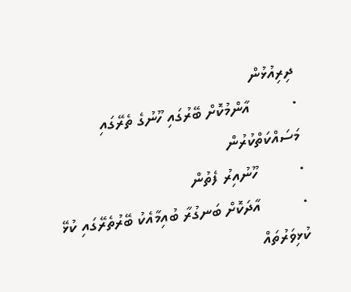ދިރިއުޅުން
·         އާންމުކޮށް ބޭރުގައި ހޫނުގެ ތެރޭގައި މަސައްކަތްކުރުން
·         ހޫނުއިރު ފެތުން
·         އާދަކޮށް ބަނގުރާ ބުއިމާއެކު ބޭރުތެރޭގައި ކުޅޭ ކުޅިވަރުތައް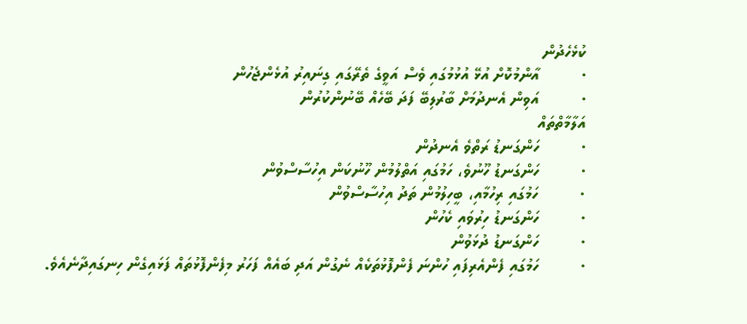ކުޅެހެދުން
·         އާންމުކޮށް އުޅޭ އުޅުމުގައި ވެސް އަވީގެ ތެރޭގައި ގިނައިރު އުޅެންޖެހުން
·         އަވިން އެނދުމަށް ބާރުލިބޭ ފަދަ ބޭހެއް ބޭނުންކުރުން
އަލާމާތްތައް
·         ހަންގަނޑު ރަތްވެ އެނދުން
·         ހަންގަނޑު ހޫނުވެ، ހަމުގައި އަތްލުމުން ހޫނުކަން އިހުސާސްވުން
·         ހަމުގައި ރިހުމާއި، ބީހިލުމުން ތަދު އިހުސާސްވުން
·         ހަންގަނޑު ހިރުވައި ކެހުން
·         ހަންގަނޑު ދުޅަވުން
·         ހަމުގައި ފެންއެރިފައި ހުންނަ ފެންފޮޅުތަކެއް ނެގުން އަދި ބައެއް ފަހަރު މިފެންފޮޅުތައް ފަޅައިގެން ހިނގައިދާނެއެވެ.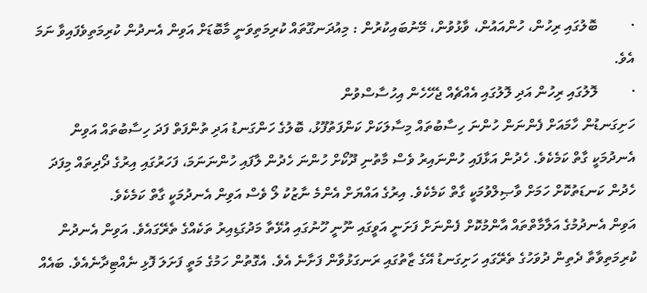·         ބޮލުގައި ރިހުން، ހުންއައުން، ވާޅުވުން، މޭނުބައިކުރުން : މިއުދަނގޫތައް ކުރިމަތިވަނީ މާބޮޑަށް އަވިން އެނދުން ކުރިމަތިވެފައިވާ ނަމަ އެވެ.
·         ލޮލުގައި ރިހުން އަދި ލޮލުގައި އެއްޗެއް ޖެހޭހެން އިހުސާސްވުން
ހަށިގަނޑުން ހާމައަށް ފެންނަން ހުންނަ ހިސާބުތައް މިސާލަކަށް ކަންފަތުފޫޅު، ބޮލުގެ ހަންގަނޑު އަދި ތުންފަތް ފަދަ ހިސާބުތައް އަވިން އެނދުމަކީ ގާތް ކަމެކެވެ. ހެދުން އަޅާފައި ހުންނައިރު ވެސް މާތުނި ދޫކޯށް ހުންނަ ހެދުން ލާފައި ހުންނަނަމަ، ފަހަރުގައި އިރުގެ ދޯދިތައް މިފަދަ ހެދުން ކަނޑަތުކޮށް ހަމަށް ވާޞިލްވުމަކީ ގާތް ކަމެކެވެ. އިރުގެ އައްޔަށް އެންމެ ނާޒުކު ލޯ ވެސް އަވިން އެނދުމަކީ ގާތް ކަމެކެވެ.
އަވިން އެނދުމުގެ އަލާމާތްތައް އާންމުކޮށް ފެންނަށް ފަށަނީ އަވީގައި ނޫނީ ހޫނުގައި އުޅޭތާ މަދުގަޑިއިރު ތަކެއްގެ ތެރޭގައެވެ. އަވިން އެނދުން ކުރިމަތިވާތާ ދެތިން ދުވަހުގެ ތެރޭގައި ހަށިގަނޑު އޭގެ ޒާތުގައި ރަނގަޅުވާން ފަށާނެ އެވެ. އެގޮތުން ހަމުގެ މަތީ ފަށަލަ ފޮޅި ނެއްޓިދާނެއެވެ. ބައެއް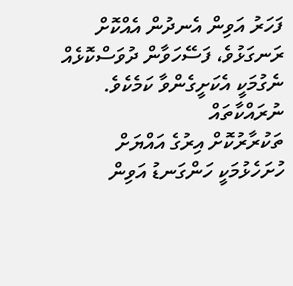ފަހަރު އަވިން އެނދުން އެއްކޮށް ރަނގަޅުވެ، ފަސޭހަވާން ދުވަސްކޮޅެއް ނެގުމަކީ އެކަށީގެންވާ ކަމެކެވެ.
ނުރައްކާތައް
ތަކުރާރުކޮށް އިރުގެ އައްޔަށް ހުށަހެޅުމަކީ ހަންގަނޑު އަވިން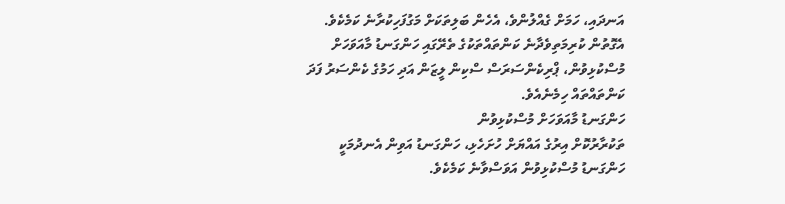އަނދައި، ހަމަށް ގެއްލުންވެ، އެހެން ބަލިތަކަށް މަގުފަހިކުރާނެ ކަމެކެވެ. އެގޮތުން ކުރިމަތިވެދާނެ ކަންތައްތަކުގެ ތެރޭގައި ހަންގަނޑު މާއަވަހަށް މުސްކުޅިވުން، ޕްރިކެންސަރަސް ސްކިން ލީޒަން އަދި ހަމުގެ ކެންސަރު ފަދަ ކަންތައްތައް ހިމެނެއެވެ.
ހަންގަނޑު މާއަވަހަށް މުސްކުޅިވުން
ތަކުރާރުކޮށް އިރުގެ އައްޔަށް ހުށަހެޅި، ހަންގަނޑު އަވިން އެނދުމަކީ ހަންގަނޑު މުސްކުޅިވުން އަވަސްވާނެ ކަމެކެވެ.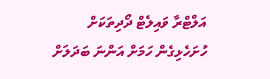އަލްޓްރާ ވައިލެޓް ދޯދިތަކަށް ހުށަހެޅިގެން ހަމަށް އަންނަ ބަދަލަށް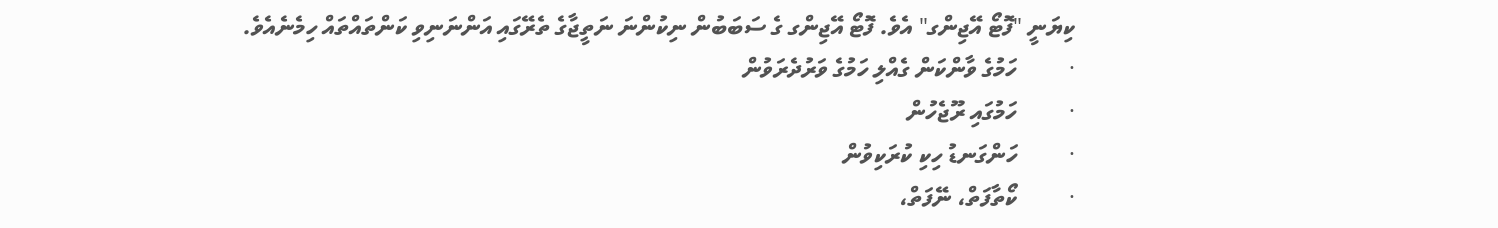ކިޔަނީ "ފޮޓޯ އޭޖިންގ" އެވެ. ފޮޓޯ އޭޖިންގ ގެ ސަބަބުން ނިކުންނަ ނަތީޖާގެ ތެރޭގައި އަންނަނިވި ކަންތައްތައް ހިމެނެއެވެ.
·         ހަމުގެ ވާންކަން ގެއްލި ހަމުގެ ވަރުދެރަވުން
·         ހަމުގައި ރޫޖެހުން
·         ހަންގަނޑު ހިކި ކުރަކިވުން
·         ކޯތާފަތް، ނޭފަތް،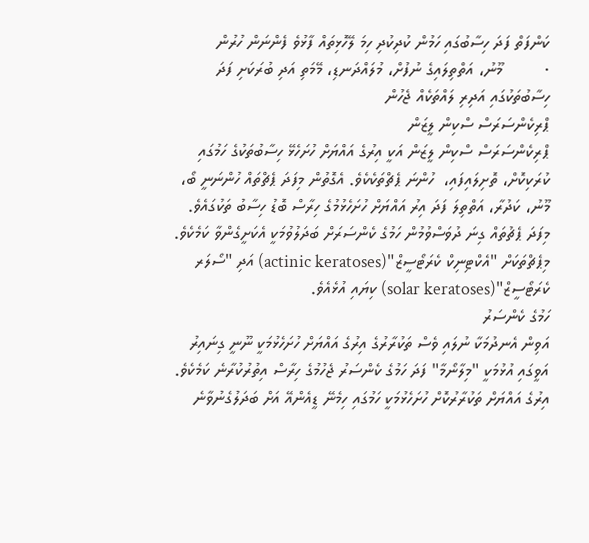ކަންފަތް ފަދަ ހިސާބުގައި ހަމުން ކުދިކުދި ހިމަ ލޭހޮޅިތައް ފާޅުވެ ފެންނަން ހުރުން
·         މޫނު، އަތްތިލައިގެ ނުފުށް، މުލައްދަނޑި، މޭމަތި އަދި ބުރަކަށި ފަދަ ހިސާބުތަކުގައި އަދިރި ލައްތަކެއް ޖެހުން
ޕްރިކެންސަރަސް ސްކިން ލީޒަން
ޕްރިކެންސަރަސް ސްކިން ލީޒަން އަކީ އިރުގެ އައްޔަށް ހުށަހެޅޭ ހިސާބުތަކުގެ ހަމުގައި ކުރަކިކޮށް، ތޮށިލައިފައި،  ހުންނަ ޕެޗްތަކެކެވެ. އެގޮތުން މިފަދަ ޕެޗްތައް ހުންނަނީ ބޯ، މޫނު، ކަދުރާ، އަތްތިލަ ފަދަ އިރު އައްޔަށް ހުށަހެޅުމުގެ ހިރާސް ބޮޑު ހިސާބު ތަކުގައެވެ. މިފަދަ ޕެޗުތައް ގިނަ ދުވަސްވުމުން ހަމުގެ ކެންސަރަށް ބަދަލުވުމަކީ އެކަށީގެންވާ ކަމެކެވެ. މިޕެޗްތަކަށް "އެކްޓިނިކް ކެރަޓޯސީޒް"(actinic keratoses) އަދި "ސޯލަރ ކެރަޓޯސީޒް"(solar keratoses) ކިޔައި އުޅެއެވެ.
ހަމުގެ ކެންސަރު
އަވިން އެނދުމަކާ ނުލައި ވެސް ތަކުރާރުގެ އިރުގެ އައްޔަށް ހުށަހެޅުމަކީ ނޫނީ ގިނައިރު އަވީގައި އުޅުމަކީ "މިލާނޯމާ" ފަދަ ހަމުގެ ކެންސަރު ޖެހުމުގެ ހިރާސް އިތުރުކުރާނެ ކަމެކެވެ. އިރުގެ އައްޔަށް ތަކުރާރުކޮށް ހުށަހެޅުމަކީ ހަމުގައި ހިމެނޭ ޑީއެންއޭ އަށް ބަދަލުގެނުވާނެ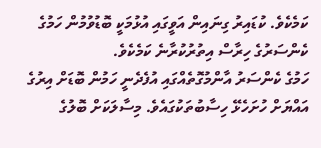ކަމެކެވެ. ކުޑައިރު ގިނައިން އަވީގައި އުޅުމަކީ ބޮޑުވުމުން ހަމުގެ ކެންސަރުގެ ހިރާސް އިތުރުކުރާނެ ކަމެކެވެ.
ހަމުގެ ކެންސަރު އާންމުގޮތެއްގައި އުފެދެނީ ހަމުން ބޮޑަށް އިރުގެ އައްޔަށް ހުށަހެޅޭ ހިސާބުތަކުގައެވެ. މިސާލަކަށް ބޮލުގެ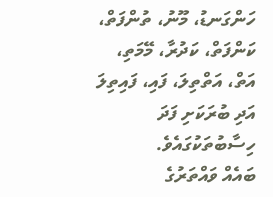ހަންގަނޑު، މޫނު، ތުންފަތް، ކަންފަތް، ކަދުރާ، މޭމަތި، އަތް، އަތްތިލަ، ފައި، ފައިތިލަ  އަދި ބުރަކަށި ފަދަ ހިސާބުތަކުގައެވެ.
ބައެއް ވައްތަރުގެ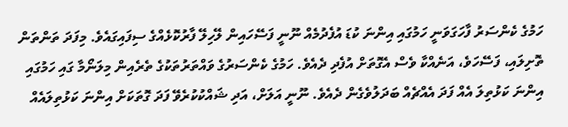ހަމުގެ ކެންސަރު ފާހަގަވަނީ ހަމުގައި އިންނަ ކުޑަ އުފެދުމެއް ނޫނީ ފަސޭހައިން ލޭހިލޭ ފާރުކޮޅެއްގެ ސިފައިގައެވެ. މިފަދަ ތަންތަން ތޮށިލައި، ފަސޭހަވެ، އަނެއްކާ ވެސް އެގޮތަށް އުފެދި ދެއެވެ. ހަމުގެ ކެންސަރުގެ ވައްތަރުތަކުގެ ތެރެއިން މިލަނޯމާ ގައި ހަމުގައި އިންނަ ކަޅުތިލަ އެއް ފަދަ އެއްޗެއް ބަދަލުވެގެން ދެއެވެ. ނޫނީ އަލަށް، އަދި ޝައްކުކުރެވޭ ފަދަ ގޮތަކަށް އިންނަ ކަޅުތިލައެއް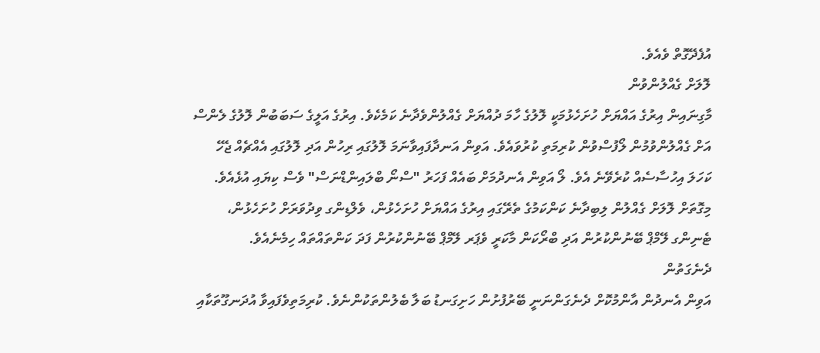އުފެދޭގޮތް ވެއެވެ.
ލޮލަށް ގެއްލުންވުން
މާގިނައިން އިރުގެ އައްޔަށް ހުށަހެޅުމަކީ ލޮލުގެ ހާމަ ދުއްޔަށް ގެއްލުންވެދާނެ ކަމެކެވެ. އިރުގެ އަލީގެ ސަބަބުން ލޮލުގެ ލެންސް އަށް ގެއްލުންވުމުން ލޯފުސްވުން ކުރިމަތި ކުރުވައެވެ. އަވިން އަނދާފައިވާނަމަ ލޮލުގައި ރިހުން އަދި ލޮލުގައި އެއްޗެއް ޖެހޭ ކަހަލަ އިހުސާސެއް ކުރެވޭނެ އެވެ. ލޯ އަވިން އެނދުމަށް ބައެއް ފަހަރު "ސްނޯ ބްލައިންޑްނަސް" ވެސް ކިޔައި އުޅެއެވެ. މިގޮތަށް ލޮލަށް ގެއްލުން ލިބިދާނެ ކަންކަމުގެ ތެރޭގައި އިރުގެ އައްޔަށް ހުށަހެޅުން، ވެލްޑިންގ ވިދުވަރަށް ހުށަހެޅުން، ޓެނިންގ ލޭމްޕް ބޭނުންކުރުން އަދި ބްރޯކަން މާކަރީ ވެޕަރ ލޭމްޕް ބޭނުންކުރުން ފަދަ ކަންތައްތައް ހިމެނެއެވެ.
ދެނެގަތުން
އަވިން އެނދުން އާންމުކޮށް ދެނެގަންނަނީ ބޭރުފުށުން ހަށިގަނޑު ބަލާ ބެލުންތަކުންނެވެ. ކުރިމަތިވެފައިވާ އުދަނގޫތަކާއި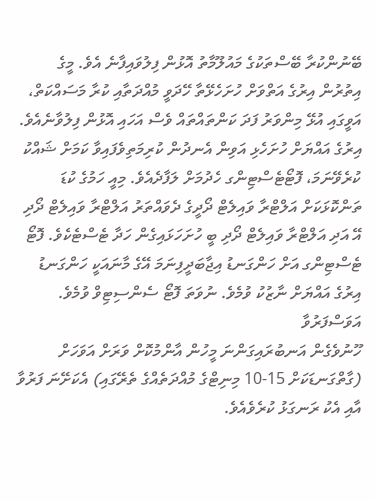ބޭނުންކުރާ ބޭސްތަކުގެ މައުލޫމާތު އޮޅުން ފިލުވައިފާނެ އެވެ. މީގެ އިތުރުން އިރުގެ އަތްވަށް ހުށަހެޅޭތާ ހޭދަވީ މުއްދަތާއި ކުރާ މަސައްކަތް، އަވީގައި އުޅޭ މިންވަރު ފަދަ ކަންތައްތައް ވެސް އަހައި އޮޅުން ފިލުވާނެއެވެ.
އިރުގެ އައްޔަށް ހުށަހެޅި އަވިން އެނދުން ކުރިމަތިވެފައިވާ ކަމަށް ޝައްކު ކުރެވޭނަމަ، ފޮޓޯޓެސްޓިންގ ހެދުމަށް ލަފާދެއެވެ. މިއީ ހަމުގެ ކުޑަ ތަންކޮޅަކަށް އަލްޓްރާ ވައިލެޓް ދޯދީގެ ދެވައްތަރު އަލްޓްރާ ވައިލެޓް ދޯދި އޭ އަދި އަލްޓްރާ ވައިލެޓް ދޯދި ބީ ހުށަހަޅައިގެން ހަދާ ޓެސްޓެކެވެ. ފޮޓޯ ޓެސްޓިންގ އަށް ހަންގަނޑު އިޖާބަދީފިނަމަ އޭގެ މާނައަކީ ހަންގަނޑު އިރުގެ އައްޔަށް ނާޒުކު ވުމެވެ. ނުވަތަ ފޮޓޯ ސެންސިޓިވް ވުމެވެ.
އަވަސްފަރުވާ
ހޫނުވެގެން އަނބުރައިގަންނަ މީހުން އާންމުކޮށް ވަރަށް އަވަހަށް (ގާތްގަނޑަކަށް 15-10 މިނިޓްގެ މުއްދަތެއްގެ ތެރޭގައި) އެކަށޭނަ ފަރުވާ އާއި އެކު ރަނގަޅު ކުރެވެއެވެ.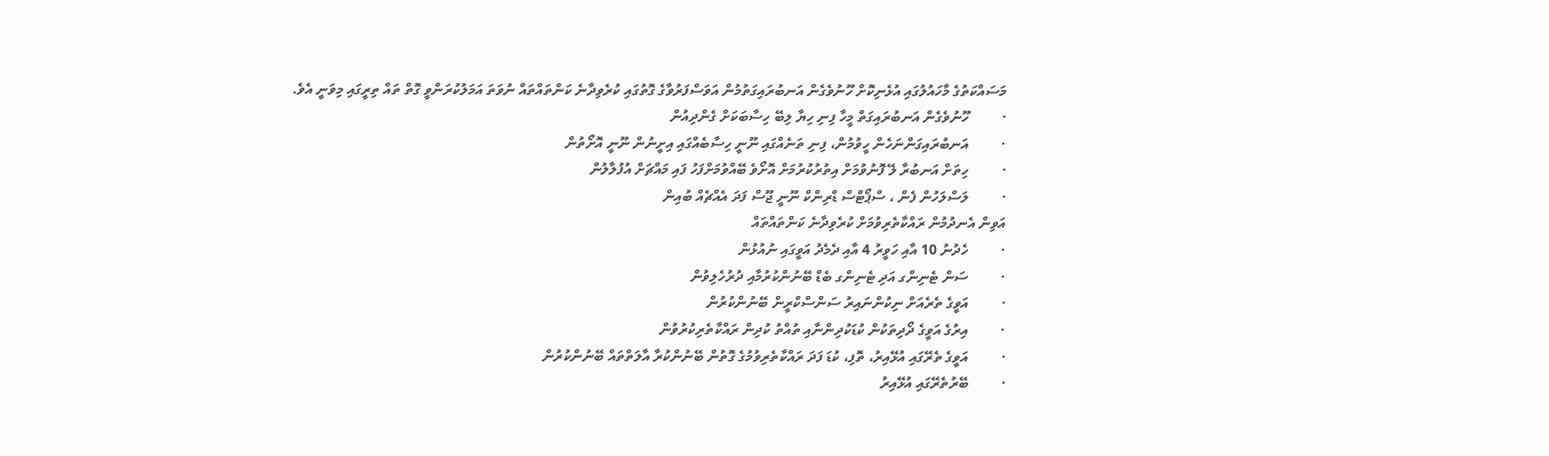މަސައްކަތުގެ މާހައުލުގައި އުޅެނިކޮށް ހޫނުވެގެން އަނބުރައިގަތުމުން އަވަސްފަރުވާގެ ގޮތުގައި ކުރެވިދާނެ ކަންތައްތައް ނުވަތަ އަމަލުކުރަންވީ ގޮތް ތައް ތިރީގައި މިވަނީ އެވެ.
·         ހޫނުވެގެން އަނބުރައިގަތް މީހާ ފިނި ހިޔާ ލިބޭ ހިސާބަކަށް ގެންދިއުން
·         އަނބުރައިގަންނަހެން ހީވުމުން، ފިނި ތަނެއްގައި ނޫނީ ހިސާބެއްގައި އިށީނުން ނޫނީ އޮށޯތުން
·         ހިތަށް އަނބުރާ ލޭ ފޮނުވުމަށް އިތުރުކުރުމަށް އޮށޯވެ ބޭއްވުމަށްފަހު ފައި މައްޗަށް އުފުލާލުން
·         ލަސްލަހުން ފެން ، ސްޕޯޓްސް ޑްރިންކް ނޫނީ ޖޫސް ފަދަ އެއްޗެއް ބުއިން
އަވިން އެނދުމުން ރައްކާތެރިވުމަށް ކުރެވިދާނެ ކަންތައްތައް
·         ހެދުނު 10 އާއި ހަވީރު 4 އާއި ދެމެދު އަވީގައި ނުއުޅުން
·         ސަން ޓެނިންގ އަދި ޓެނިންގ ބެޑް ބޭނުންކުރުމާއި ދުރުހެލިވުން
·         އަވީގެ ތެރެއަށް ނިކުންނައިރު ސަންސްކްރީން ބޭނުންކުރުން
·         އިރުގެ އަވީގެ ދޯދިތަކުން ކުޑަކުދިންނާއި ތުއްތު ކުދިން ރައްކާތެރިކުރުވުން
·         އަވީގެ ތެރޭގައި އުޅޭއިރު، ތޮފި، ކުޑަ ފަދަ ރައްކާތެރިވުމުގެ ގޮތުން ބޭނުންކުރާ އާލަތްތައް ބޭނުންކުރުން
·         ބޭރުތެރޭގައި އުޅޭއިރު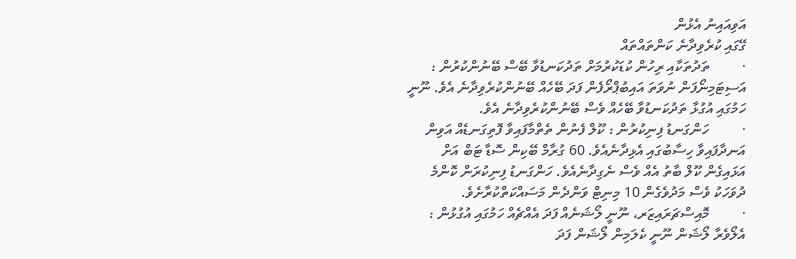އަވިއައިނު އެޅުން
ގޭގައި ކުރެވިދާނެ ކަންތައްތައް
·         ތަދުތަކާއި ރިހުން ކުޑަކުރުމަށް ތަދުކަނޑުވާ ބޭސް ބޭނުންކުރުން : އަސިޓަމިނޯފަން ނުވަތަ އައިބުޕްރޯފެން ފަދަ ބޭހެއް ބޭނުންކުރެވިދާނެ އެވެ. ނޫނީ ހަމުގައި އުގުޅާ ތަދުކަނޑުވާ ބޭހެއް ވެސް ބޭނުންކުރެވިދާނެ އެވެ.
·         ހަންގަނޑު ފިނިކުރުން : ކޫލް ފެނުން ތެތްމާފައިވާ ފޮތިގަނޑެއް އަވިން އަނދާފައިވާ ހިސާބުގައި އެޅިދާނެއެވެ. 60 ގުރާމް ބޭކިން ސޮޑާ ޓަބް އަށް އަޅައިގެން ކޫލް ބާތު އެއް ވެސް ނެގިދާނެއެވެ. ހަންގަނޑު ފިނިކުރަން ކޮންމެ ދުވަހަކު ވެސް މަދުވެގެން 10 މިނިޓް ވަންދެން މަސައްކަތްކުރާށެވެ.
·         މޮއިސްޗަރައިޒަރ، ނޫނީ ލޯޝަނެއް ފަދަ އެއްޗެއް ހަމުގައި އުގުޅުން : އެލޯވެރާ ލޯޝަން ނޫނީ ކެލަމިން ލޯޝަން ފަދަ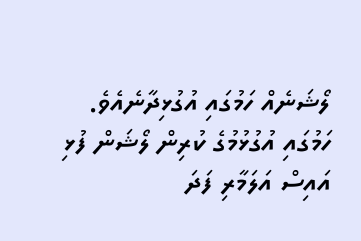ލޯޝަނެއް ހަމުގައި އުގުޅިދާނެއެވެ. ހަމުގައި އުގުޅުމުގެ ކުރިން ލޯޝަން ފުޅި އައިސް އަލަމާރި ފަދަ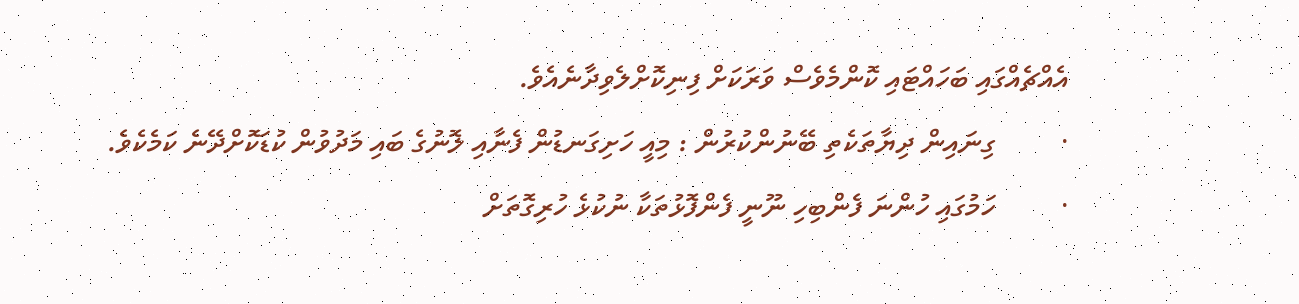އެއްޗެއްގައި ބަހައްޓައި ކޮންމެވެސް ވަރަކަށް ފިނިކޮށްލެވިދާނެއެވެ.
·         ގިނައިން ދިޔާތަކެތި ބޭނުންކުރުން : މިއީ ހަށިގަނޑުން ފެނާއި ލޮނުގެ ބައި މަދުވުން ކުޑަކޮށްދޭނެ ކަމެކެވެ.
·         ހަމުގައި ހުންނަ ފެންބިހި ނޫނީ ފެންފޮޅުތަކާ ނުކުޅެ ހުރިގޮތަށް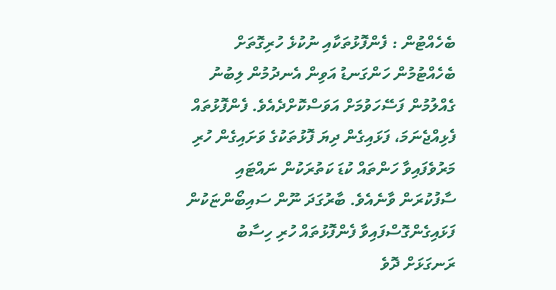ބެހެއްޓުން : ފެންފޮޅުތަކާއި ނުކުޅެ ހުރިގޮތަށް ބެހެއްޓުމުން ހަންގަނޑު އަވިން އެނދުމުން ލިބުނު ގެއްލުމުން ފަސޭހަވުމަށް އަވަސްކޮށްދެއެވެ. ފެންފޮޅުތައް ފެޅިއްޖެނަމަ، ފަޅައިގެން ދިޔަ ފޮޅުތަކުގެ ވަށައިގެން ހުރި މަރުވެފައިވާ ހަންތައް ކުޑަ ކަތުރަކުން ނައްޓައި ސާފުކުރަން ވާނެއެވެ. ބާރުގަދަ ނޫން ސައިބޯންޏަކުން ފަޅައިގެންގޮސްފައިވާ ފެންފޮޅުތައް ހުރި ހިސާބު ރަނގަޅަށް ދޮވެ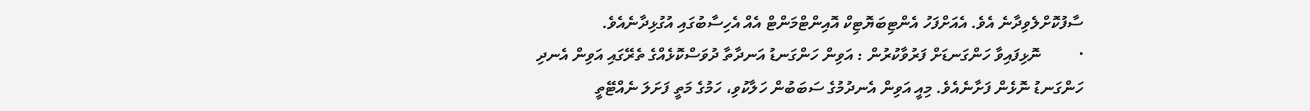ސާފުކޮށްލެވިދާނެ އެވެ. އެއަށްފަހު އެންޓިބަޔޮޓިކް އޮއިންޓްމަންޓް އެއް އެހިސާބުގައި އުގުޅިދާނެއެވެ.
·         ނޮޅިފައިވާ ހަންގަނޑަށް ފަރުވާކުރުން : އަވިން ހަންގަނޑު އަނދާތާ ދުވަސްކޮޅެއްގެ ތެރޭގައި އަވިން އެނދި ހަންގަނޑު ނޮޅެން ފަށާނެއެވެ. މިއީ އަވިން އެނދުމުގެ ސަބަބުން ހަލާކުވި، ހަމުގެ މަތީ ފަށަލަ ނެއްޓޭތީ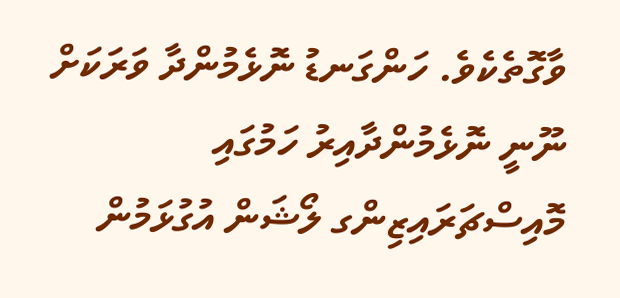ވާގޮތެކެވެ. ހަންގަނޑު ނޮޅެމުންދާ ވަރަކަށް ނޫނީ ނޮޅެމުންދާއިރު ހަމުގައި މޮއިސްޗަރައިޒިންގ ލޯޝަން އުގުޅަމުން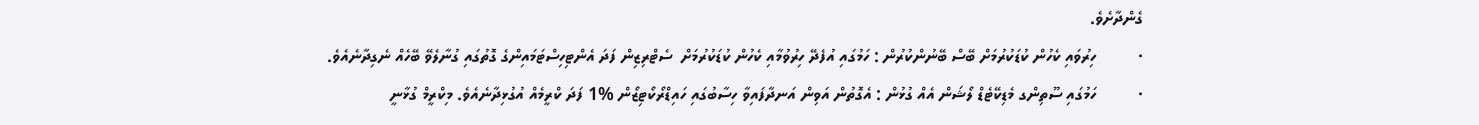ގެންދާށެވެ.
·         ހިރުވައި ކެހުން ކުޑަކުރުމަށް ބޭސް ބޭނުންކުރުން : ހަމުގައި އުފެދޭ ހިރުވުމާއި ކެހުން ކުޑަކުރުމަށް  ސެޓްރިޒިން ފަދަ އެންޓިހިސްޓަމައިންގެ ގޮތުގައި ގުނާލެވޭ ބޭހެއް ނެގިދާނެއެވެ.
·         ހަމުގައި ސޫތިންގ މެޑިކޭޓެޑް ލޯޝަން އެއް ގުޅުން : އެގޮތުން އަވިން އަނދާފައިވާ ހިސާބުގައި ހައިޑްރޯކޯޓިޒޯން %1 ފަދަ ކްރީމެއް އުގުޅިދާނެއެވެ. މިކްރީމް ގުޅާނީ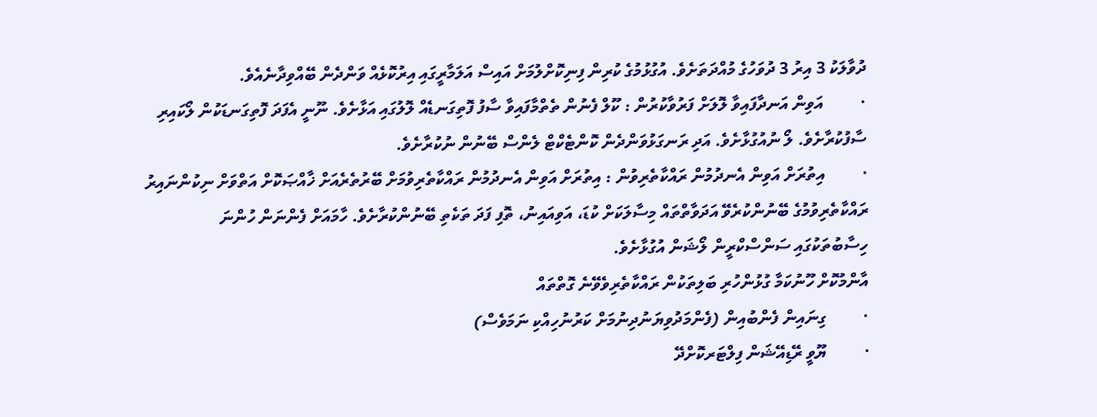ދުވާލަކު 3 އިރު 3 ދުވަހުގެ މުއްދަތަށެވެ. އުގުޅުމުގެ ކުރިން ފިނިކޮށްލުމަށް އައިސް އަލަމާރީގައި އިރުކޮޅެއް ވަންދެން ބޭއްވިދާނެއެވެ.
·         އަވިން އަނދާފައިވާ ލޮލަށް ފަރުވާކުރުން : ކޫލް ފެނުން ތެތްމާފައިވާ ސާފު ފޮތިގަނޑެއް ލޮލުގައި އަޅާށެވެ. ނޫނީ އެފަދަ ފޮތިގަނޑަކުން ލޯކައިރި ސާފުކުރާށެވެ. ލޯ ނުއުގުޅާށެވެ. އަދި ރަނގަޅުވަންދެން ކޮންޓެކްޓް ލެންސް ބޭނުން ނުކުރާށެވެ.
·         އިތުރަށް އަވިން އެނދުމުން ރައްކާތެރިވުން : އިތުރަށް އަވިން އެނދުމުން ރައްކާތެރިވުމަށް ބޭރުތެރެއަށް ޚާއްޞަކޮށް އަތްވަށް ނިކުންނައިރު ރައްކާތެރިވުމުގެ ބޭނުންކުރެވޭ އަދަވާތްތައް މިސާލަކަށް ކުޑަ، އަވިއައިނު، ތޮފި ފަދަ ތަކެތި ބޭނުންކުރާށެވެ. ހާމައަށް ފެންނަން ހުންނަ ހިސާބުތަކުގައި ސަންސްކްރީން ލޯޝަން އުގުޅާށެވެ.
އާންމުކޮށް ހޫނުކަމާ ގުޅުންހުރި ބަލިތަކުން ރައްކާތެރިވެވޭނެ ގޮތްތައް
·         ގިނައިން ފެންބުއިން (ފެންމަދުވިޔަނުދިނުމަށް ކަރުނުހިއްކި ނަމަވެސް)
·         ޔޫވީ ރޭޑިއޭޝަން ފިލްޓަރކޮށްދޭ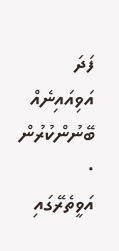ފަދަ އަވިއައިނެއް ބޭނުންކުރުން
·         އަވީތެރޭގައި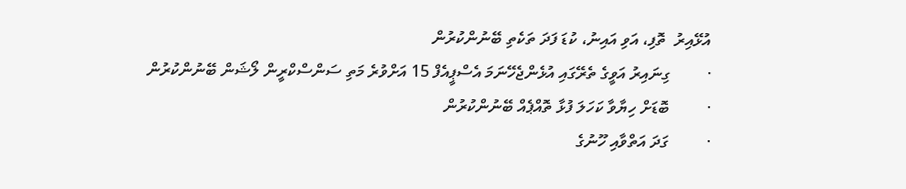އުޅޭއިރު  ތޮފި، އަވި އައިނު، ކުޑަ ފަދަ ތަކެތި ބޭނުންކުރުން
·         ގިނައިރު އަވީގެ ތެރޭގައި އުޅެންޖެހޭނަމަ އެސްޕީއެފް 15 އަށްވުރެ މަތި ސަންސްކްރީން ލޯޝަން ބޭނުންކުރުން
·         ބޮޑަށް ހިޔާވާ ކަހަލަ ފުޅާ ތޮއްޕެއް ބޭނުންކުރުން
·         ގަދަ އަތްވާއި ހޫނުގެ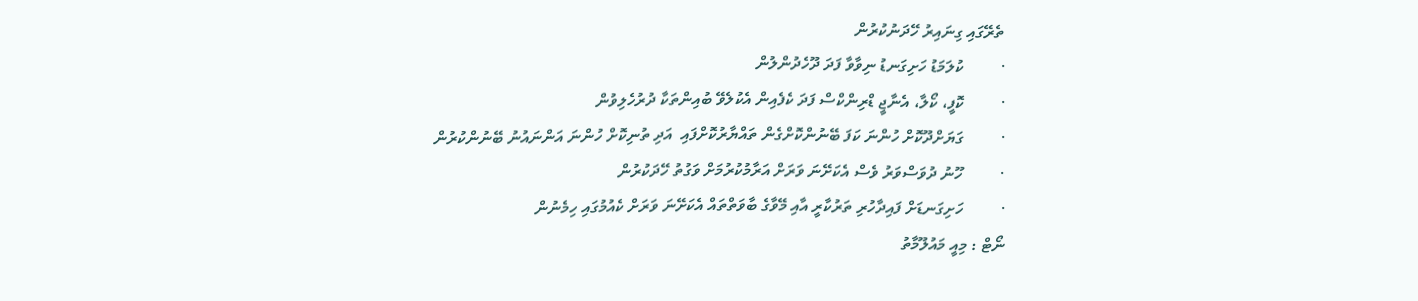ތެރޭގައި ގިނައިރު ހޭދަނުކުރުން
·         ކުލަމަޑު ހަށިގަނޑު ނިވާވާ ފަދަ ދޫހެދުންލުން
·         ކޮފީ، ކޯލާ، އެނާޖީ ޑްރިންކްސް ފަދަ ކެފެއިން އެކުލެވޭ ބުއިންތަކާ ދުރުހެލިވުން
·         ގަޔަށްދޫކޮށް ހުންނަ ކަފަ ބޭނުންކޮށްގެން ތައްޔާރުކޮށްފައި  އަދި ތުނިކޮށް ހުންނަ އަންނައުނު ބޭނުންކުރުން
·         ހޫނު ދުވަސްވަރު ވެސް އެކަށޭނަ ވަރަށް އަރާމުކުރުމަށް ވަގުތު ހޭދަކުރުން
·         ހަށިގަނޑަށް ފައިދާހުރި ތަރުކާރީ އާއި މޭވާގެ ބާވަތްތައް އެކަށޭނަ ވަރަށް ކެއުމުގައި ހިމެނުން
ނޯޓް : މިއީ މައުލޫމާތު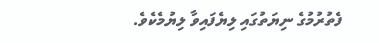ފެތުރުމުގެ ނިޔަތުގައި ލިޔެފައިވާ ލިޔުމެކެވެ.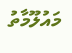މައުލޫމާތު